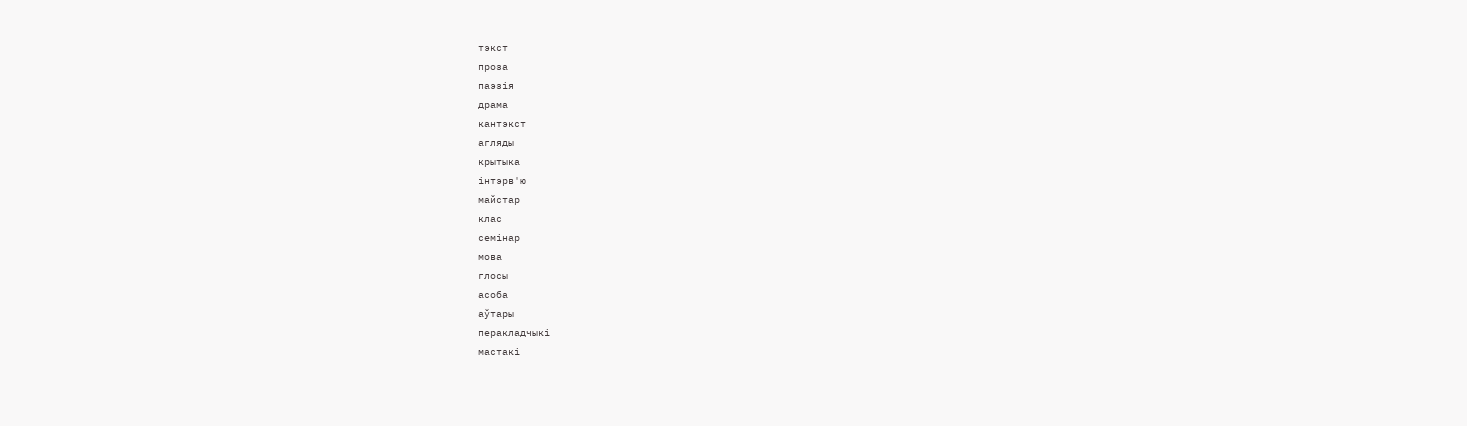тэкст
проза
паэзія
драма
кантэкст
агляды
крытыка
інтэрв'ю
майстар
клас
семінар
мова
глосы
асоба
аўтары
перакладчыкі
мастакі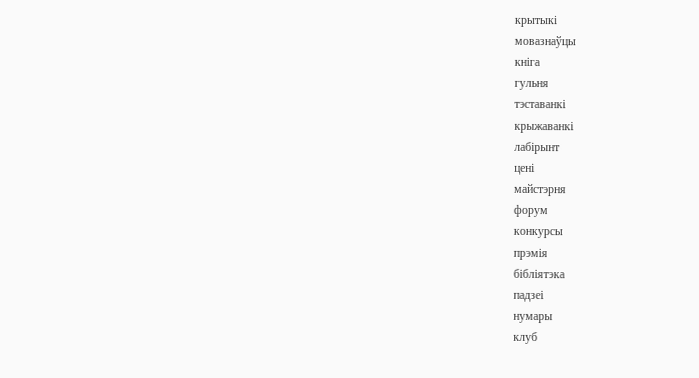крытыкі
мовазнаўцы
кніга
гульня
тэставанкі
крыжаванкі
лабірынт
цені
майстэрня
форум
конкурсы
прэмія
бібліятэка
падзеі
нумары
клуб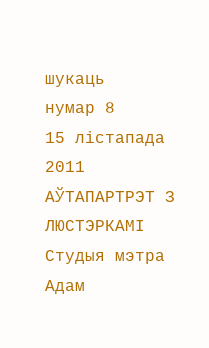шукаць
нумар 8
15 лістапада 2011
АЎТАПАРТРЭТ З ЛЮСТЭРКАМІ
Студыя мэтра
Адам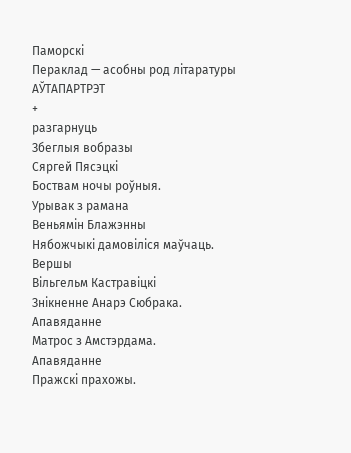Паморскі
Пераклад — асобны род літаратуры
АЎТАПАРТРЭТ
+
разгарнуць
Збеглыя вобразы
Сяргей Пясэцкі
Боствам ночы роўныя.
Урывак з рамана
Веньямін Блажэнны
Нябожчыкі дамовіліся маўчаць.
Вершы
Вільгельм Кастравіцкі
Знікненне Анарэ Сюбрака.
Апавяданне
Матрос з Амстэрдама.
Апавяданне
Пражскі прахожы.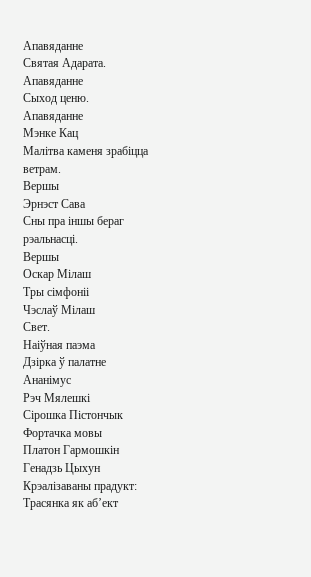Апавяданне
Святая Адарата.
Апавяданне
Сыход ценю.
Апавяданне
Мэнке Кац
Малітва каменя зрабіцца ветрам.
Вершы
Эрнэст Сава
Сны пра іншы бераг рэальнасці.
Вершы
Оскар Мілаш
Тры сімфоніі
Чэслаў Мілаш
Свет.
Наіўная паэма
Дзірка ў палатне
Ананімус
Рэч Мялешкі
Сірошка Пістончык
Фортачка мовы
Платон Гармошкін
Генадзь Цыхун
Крэалізаваны прадукт: Трасянка як аб’ект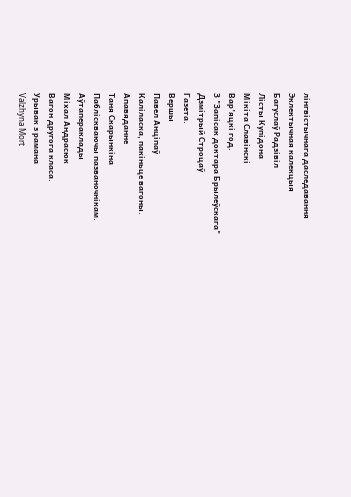лінгвістычнага даследавання
Эклектычная калекцыя
Багуслаў Радзівіл
Лісты Купідона
Мікіта Славінскі
Вар’яцкі год.
З "Запісак доктара Брылеўскага"
Дзмітрый Строцаў
Газета.
Вершы
Павел Анціпаў
Каліласка, пакіньце вагоны.
Апавяданне
Таня Скарынкіна
Пабліскваючы пазваночнікам.
Аўтапераклады
Міхал Андрасюк
Вагон другога класа.
Урывак з рамана
Valzhyna Mort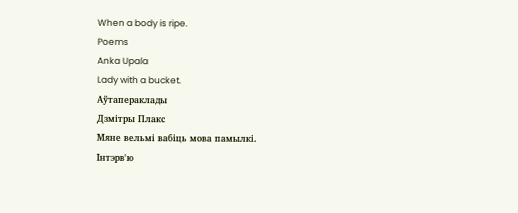When a body is ripe.
Poems
Anka Upala
Lady with a bucket.
Аўтапераклады
Дзмітры Плакс
Мяне вельмі вабіць мова памылкі.
Інтэрв'ю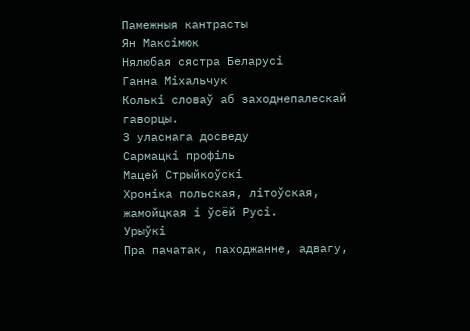Памежныя кантрасты
Ян Максімюк
Нялюбая сястра Беларусі
Ганна Міхальчук
Колькі словаў аб заходнепалескай гаворцы.
З уласнага досведу
Сармацкі профіль
Мацей Стрыйкоўскі
Хроніка польская, літоўская, жамойцкая і ўсёй Русі.
Урыўкі
Пра пачатак, паходжанне, адвагу,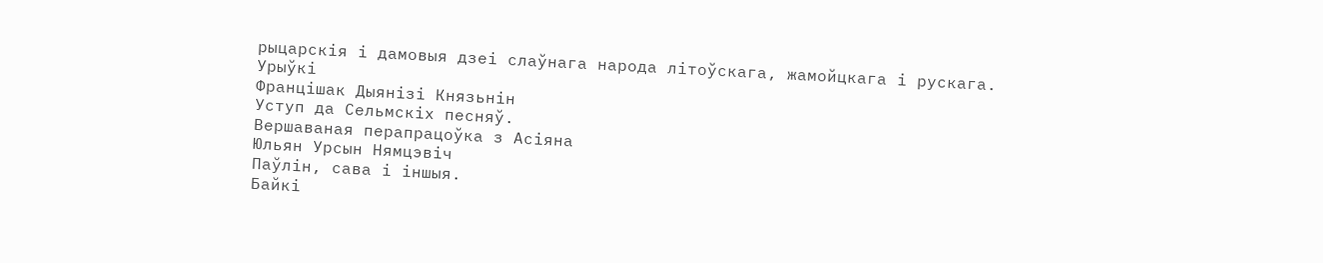рыцарскія і дамовыя дзеі слаўнага народа літоўскага, жамойцкага і рускага.
Урыўкі
Францішак Дыянізі Князьнін
Уступ да Сельмскіх песняў.
Вершаваная перапрацоўка з Асіяна
Юльян Урсын Нямцэвіч
Паўлін, сава і іншыя.
Байкі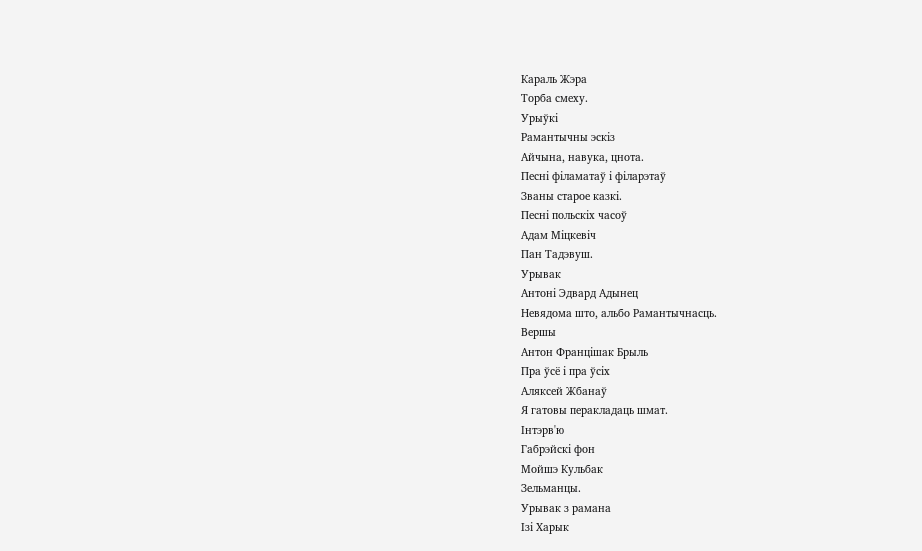Караль Жэра
Торба смеху.
Урыўкі
Рамантычны эскіз
Айчына, навука, цнота.
Песні філаматаў і філарэтаў
Званы старое казкі.
Песні польскіх часоў
Адам Міцкевіч
Пан Тадэвуш.
Урывак
Антоні Эдвард Адынец
Невядома што, альбо Рамантычнасць.
Вершы
Антон Францішак Брыль
Пра ўсё і пра ўсіх
Аляксей Жбанаў
Я гатовы перакладаць шмат.
Інтэрв'ю
Габрэйскі фон
Мойшэ Кульбак
Зельманцы.
Урывак з рамана
Ізі Харык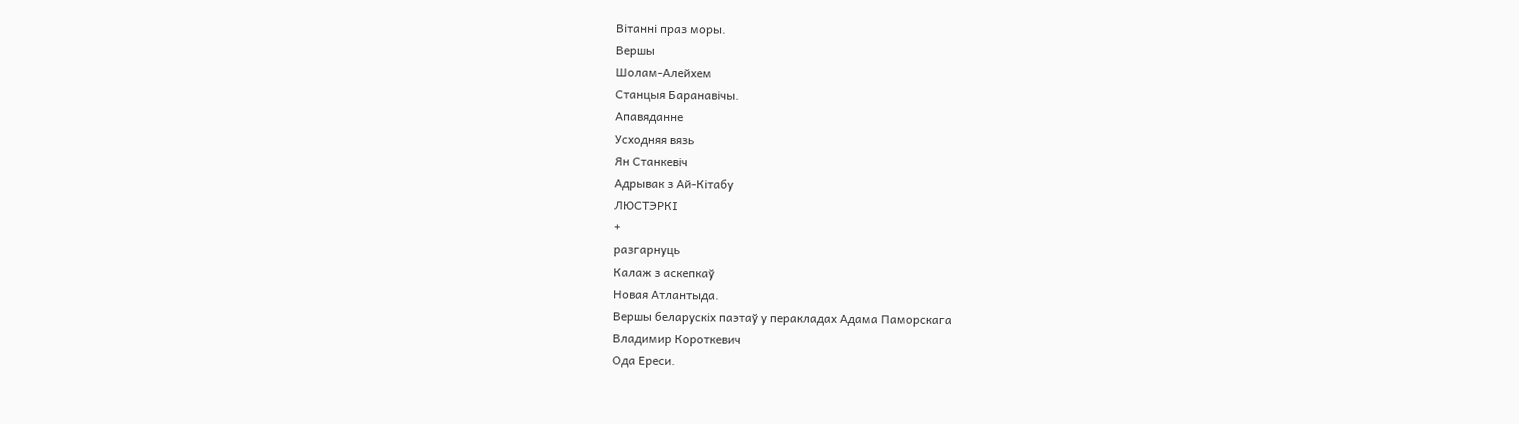Вітанні праз моры.
Вершы
Шолам-Алейхем
Станцыя Баранавічы.
Апавяданне
Усходняя вязь
Ян Станкевіч
Адрывак з Ай-Кітабу
ЛЮСТЭРКІ
+
разгарнуць
Калаж з аскепкаў
Новая Атлантыда.
Вершы беларускіх паэтаў у перакладах Адама Паморскага
Владимир Короткевич
Ода Ереси.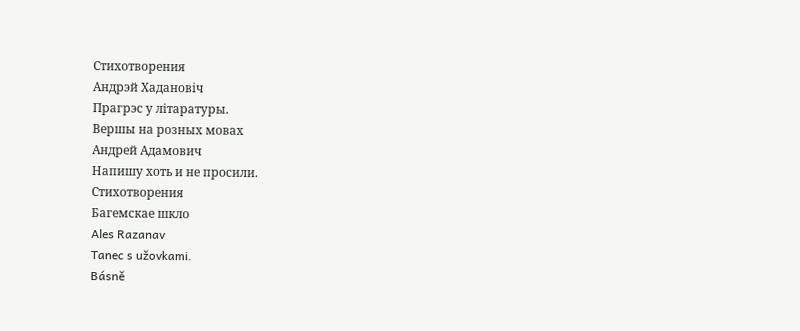Стихотворения
Андрэй Хадановіч
Прагрэс у літаратуры.
Вершы на розных мовах
Андрей Адамович
Напишу хоть и не просили.
Стихотворения
Багемскае шкло
Ales Razanav
Tanec s užovkami.
Básně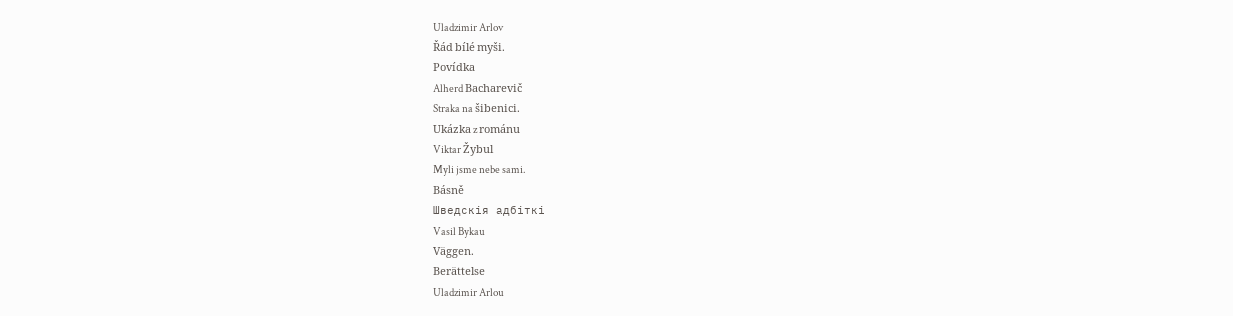Uladzimir Arlov
Řád bílé myši.
Povídka
Alherd Bacharevič
Straka na šibenici.
Ukázka z románu
Viktar Žybul
Myli jsme nebe sami.
Básně
Шведскія адбіткі
Vasil Bykau
Väggen.
Berättelse
Uladzimir Arlou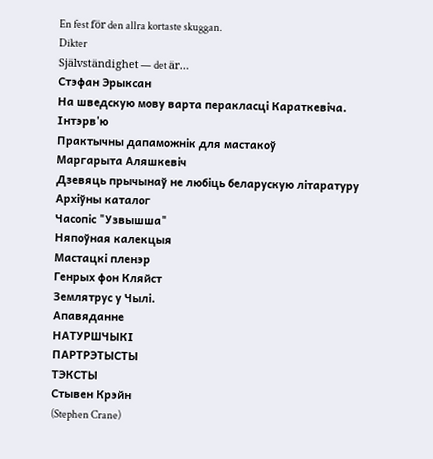En fest för den allra kortaste skuggan.
Dikter
Självständighet — det är…
Стэфан Эрыксан
На шведскую мову варта перакласці Караткевіча.
Інтэрв'ю
Практычны дапаможнік для мастакоў
Маргарыта Аляшкевіч
Дзевяць прычынаў не любіць беларускую літаратуру
Архіўны каталог
Часопіс "Узвышша"
Няпоўная калекцыя
Мастацкі пленэр
Генрых фон Кляйст
Землятрус у Чылі.
Апавяданне
НАТУРШЧЫКІ
ПАРТРЭТЫСТЫ
ТЭКСТЫ
Стывен Крэйн
(Stephen Crane)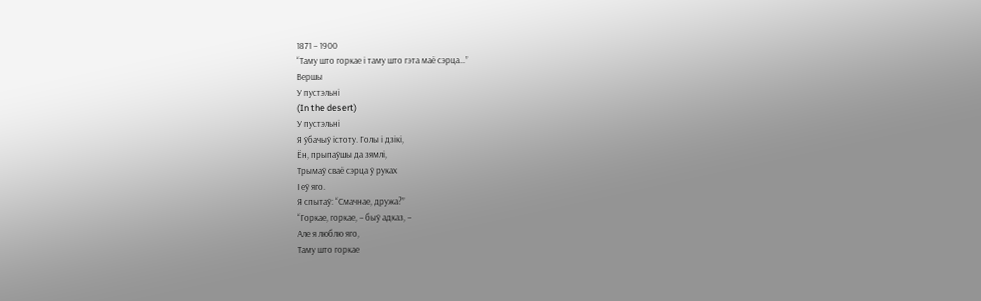1871 – 1900
“Таму што горкае і таму што гэта маё сэрца…”
Вершы
У пустэльні
(In the desert)
У пустэльні
Я ўбачыў істоту. Голы і дзікі,
Ён, прыпаўшы да зямлі,
Трымаў сваё сэрца ў руках
І еў яго.
Я спытаў: “Смачнае, дружа?”
“Горкае, горкае, – быў адказ, –
Але я люблю яго,
Таму што горкае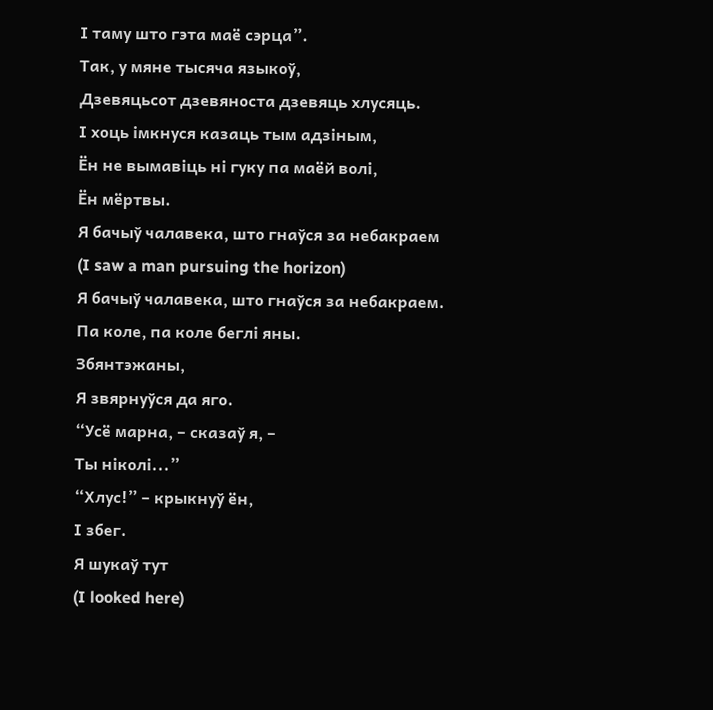І таму што гэта маё сэрца”.
Так, у мяне тысяча языкоў,
Дзевяцьсот дзевяноста дзевяць хлусяць.
І хоць імкнуся казаць тым адзіным,
Ён не вымавіць ні гуку па маёй волі,
Ён мёртвы.
Я бачыў чалавека, што гнаўся за небакраем
(I saw a man pursuing the horizon)
Я бачыў чалавека, што гнаўся за небакраем.
Па коле, па коле беглі яны.
Збянтэжаны,
Я звярнуўся да яго.
“Усё марна, – сказаў я, –
Ты ніколі...”
“Хлус!” – крыкнуў ён,
І збег.
Я шукаў тут
(I looked here)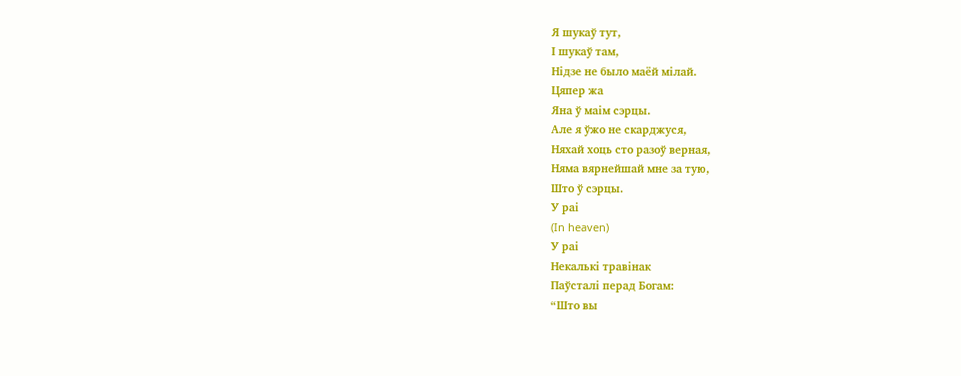Я шукаў тут,
І шукаў там,
Нідзе не было маёй мілай.
Цяпер жа
Яна ў маім сэрцы.
Але я ўжо не скарджуся,
Няхай хоць сто разоў верная,
Няма вярнейшай мне за тую,
Што ў сэрцы.
У раі
(In heaven)
У раі
Некалькі травінак
Паўсталі перад Богам:
“Што вы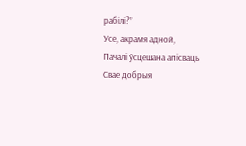рабілі?”
Усе, акрамя адной,
Пачалі ўсцешана апісваць
Свае добрыя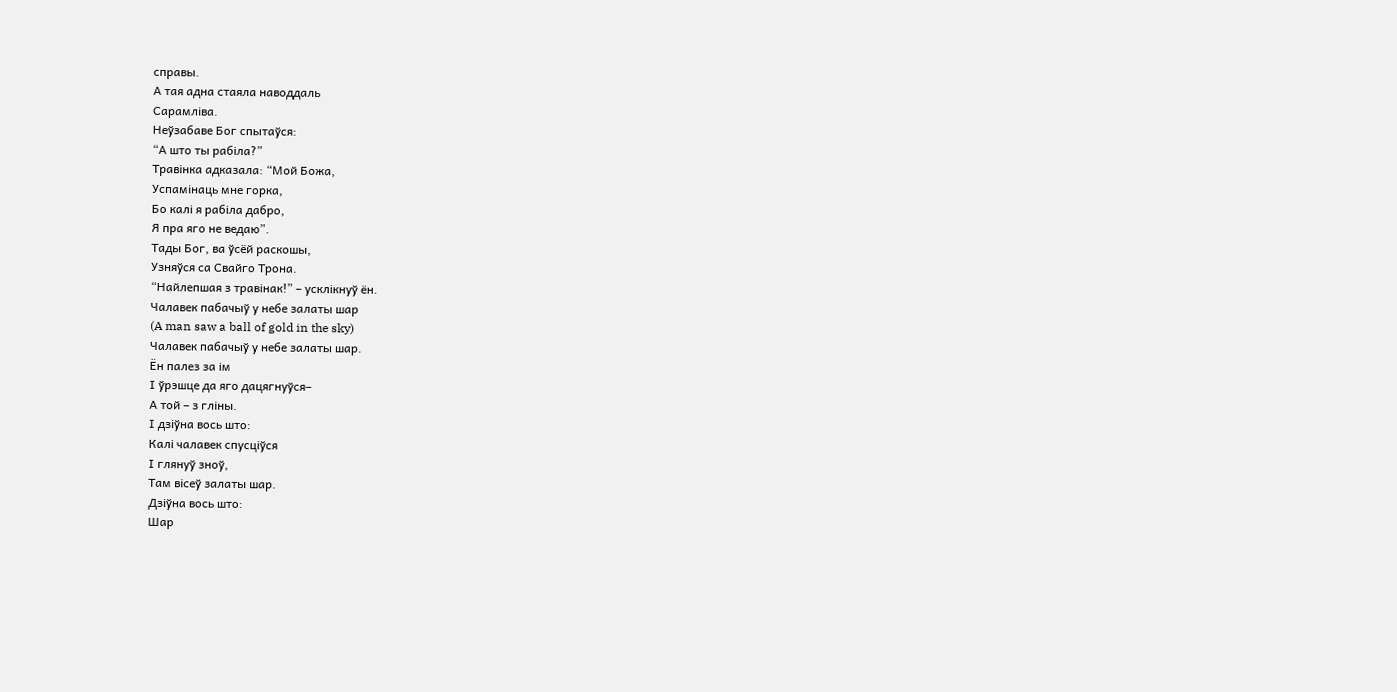справы.
А тая адна стаяла наводдаль
Сарамліва.
Неўзабаве Бог спытаўся:
“А што ты рабіла?”
Травінка адказала: “Мой Божа,
Успамінаць мне горка,
Бо калі я рабіла дабро,
Я пра яго не ведаю”.
Тады Бог, ва ўсёй раскошы,
Узняўся са Свайго Трона.
“Найлепшая з травінак!” – усклікнуў ён.
Чалавек пабачыў у небе залаты шар
(A man saw a ball of gold in the sky)
Чалавек пабачыў у небе залаты шар.
Ён палез за ім
І ўрэшце да яго дацягнуўся–
А той – з гліны.
І дзіўна вось што:
Калі чалавек спусціўся
І глянуў зноў,
Там вісеў залаты шар.
Дзіўна вось што:
Шар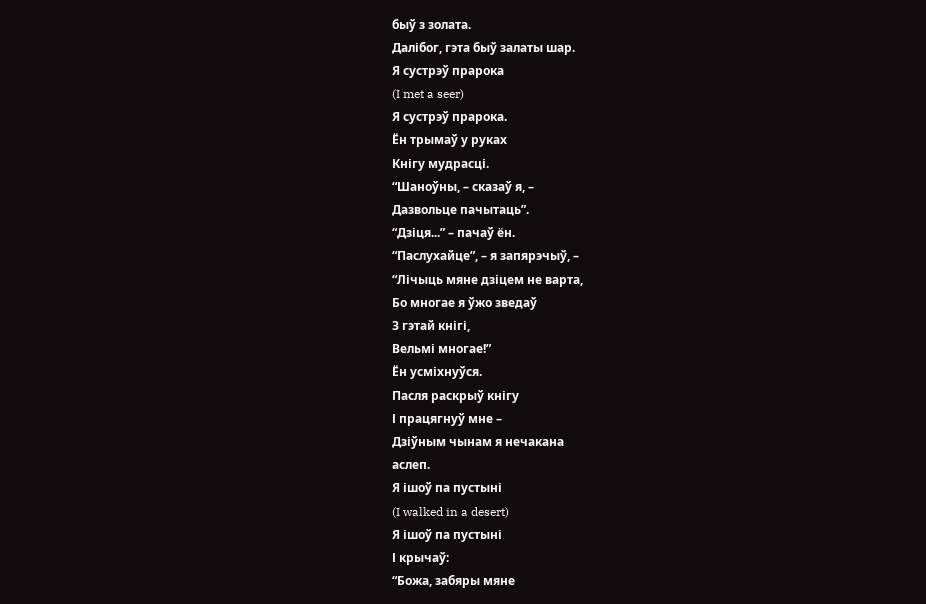быў з золата.
Далібог, гэта быў залаты шар.
Я сустрэў прарока
(I met a seer)
Я сустрэў прарока.
Ён трымаў у руках
Кнігу мудрасці.
“Шаноўны, – сказаў я, –
Дазвольце пачытаць”.
“Дзіця...” – пачаў ён.
“Паслухайце”, – я запярэчыў, –
“Лічыць мяне дзіцем не варта,
Бо многае я ўжо зведаў
З гэтай кнігі,
Вельмі многае!”
Ён усміхнуўся.
Пасля раскрыў кнігу
І працягнуў мне –
Дзіўным чынам я нечакана
аслеп.
Я ішоў па пустыні
(I walked in a desert)
Я ішоў па пустыні
І крычаў:
“Божа, забяры мяне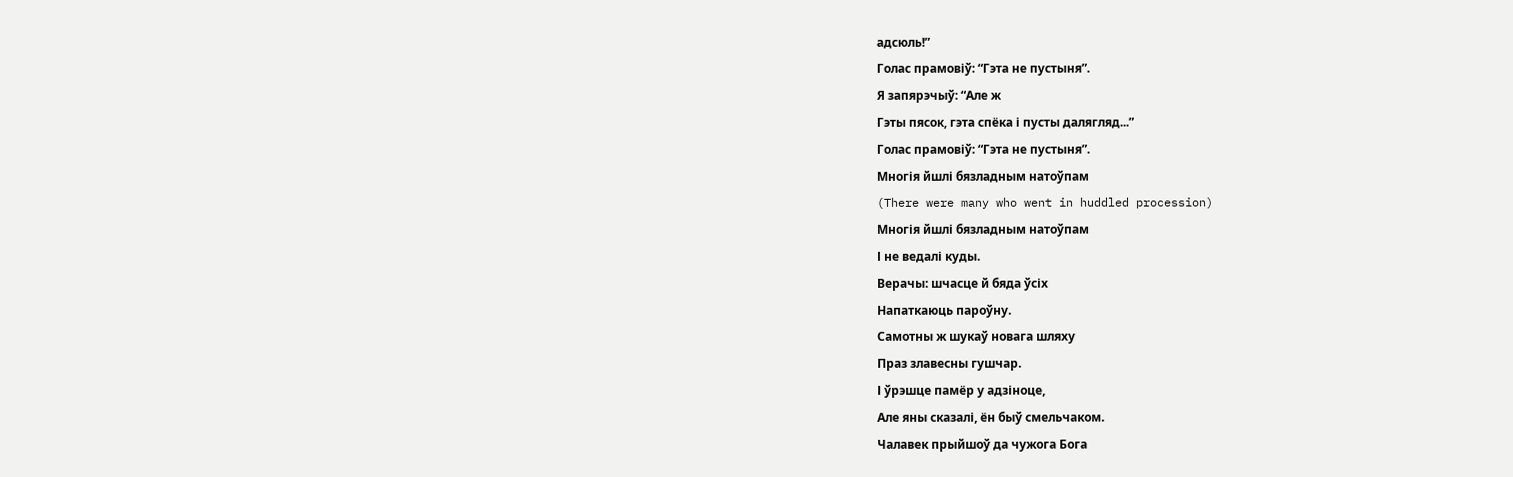адсюль!”
Голас прамовіў: “Гэта не пустыня”.
Я запярэчыў: “Але ж
Гэты пясок, гэта спёка і пусты далягляд...”
Голас прамовіў: “Гэта не пустыня”.
Многія йшлі бязладным натоўпам
(There were many who went in huddled procession)
Многія йшлі бязладным натоўпам
І не ведалі куды.
Верачы: шчасце й бяда ўсіх
Напаткаюць пароўну.
Самотны ж шукаў новага шляху
Праз злавесны гушчар.
І ўрэшце памёр у адзіноце,
Але яны сказалі, ён быў смельчаком.
Чалавек прыйшоў да чужога Бога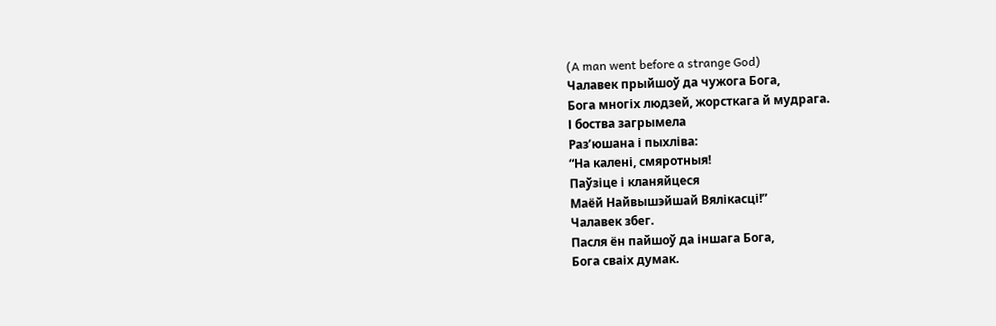(A man went before a strange God)
Чалавек прыйшоў да чужога Бога,
Бога многіх людзей, жорсткага й мудрага.
І боства загрымела
Раз’юшана і пыхліва:
“На калені, смяротныя!
Паўзіце і кланяйцеся
Маёй Найвышэйшай Вялікасці!”
Чалавек збег.
Пасля ён пайшоў да іншага Бога,
Бога сваіх думак.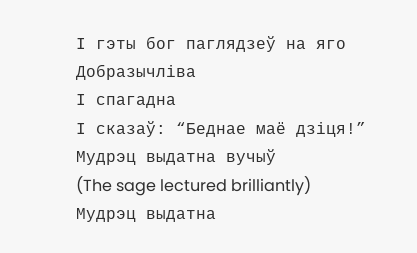І гэты бог паглядзеў на яго
Добразычліва
І спагадна
І сказаў: “Беднае маё дзіця!”
Мудрэц выдатна вучыў
(The sage lectured brilliantly)
Мудрэц выдатна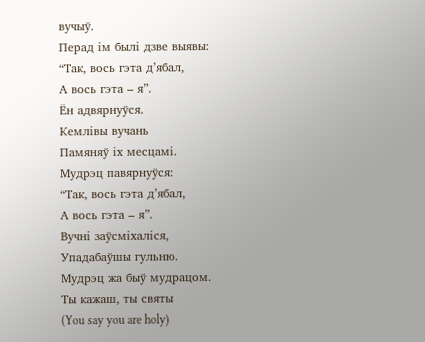вучыў.
Перад ім былі дзве выявы:
“Так, вось гэта д’ябал,
А вось гэта – я”.
Ён адвярнуўся.
Кемлівы вучань
Памяняў іх месцамі.
Мудрэц павярнуўся:
“Так, вось гэта д’ябал,
А вось гэта – я”.
Вучні заўсміхаліся,
Упадабаўшы гульню.
Мудрэц жа быў мудрацом.
Ты кажаш, ты святы
(You say you are holy)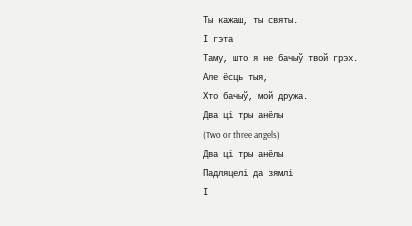Ты кажаш, ты святы.
І гэта
Таму, што я не бачыў твой грэх.
Але ёсць тыя,
Хто бачыў, мой дружа.
Два ці тры анёлы
(Two or three angels)
Два ці тры анёлы
Падляцелі да зямлі
І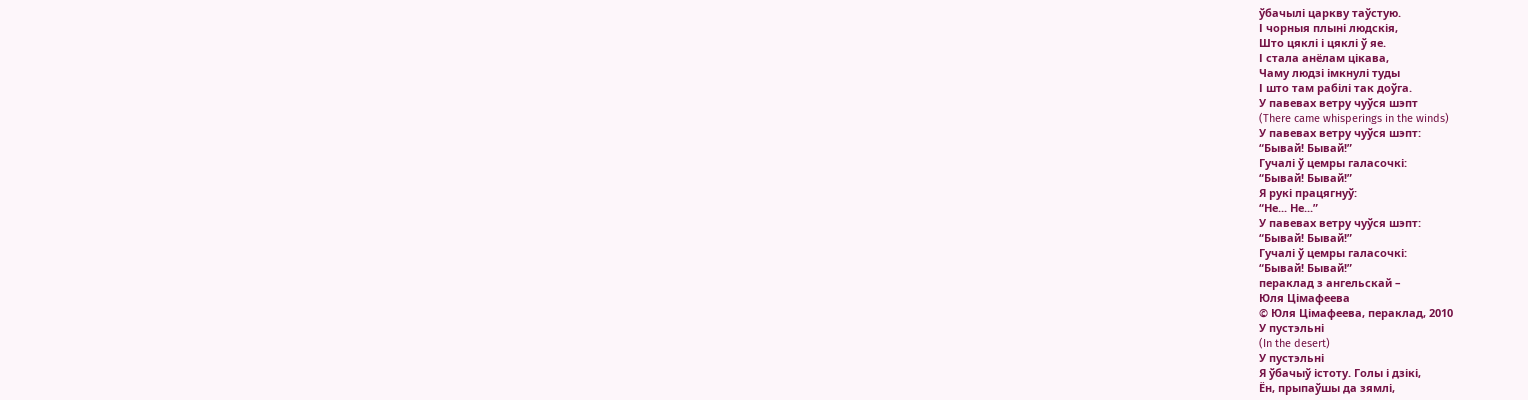ўбачылі царкву таўстую.
І чорныя плыні людскія,
Што цяклі і цяклі ў яе.
І стала анёлам цікава,
Чаму людзі імкнулі туды
І што там рабілі так доўга.
У павевах ветру чуўся шэпт
(There came whisperings in the winds)
У павевах ветру чуўся шэпт:
“Бывай! Бывай!”
Гучалі ў цемры галасочкі:
“Бывай! Бывай!”
Я рукі працягнуў:
“Не... Не...”
У павевах ветру чуўся шэпт:
“Бывай! Бывай!”
Гучалі ў цемры галасочкі:
“Бывай! Бывай!”
пераклад з ангельскай –
Юля Цімафеева
© Юля Цімафеева, пераклад, 2010
У пустэльні
(In the desert)
У пустэльні
Я ўбачыў істоту. Голы і дзікі,
Ён, прыпаўшы да зямлі,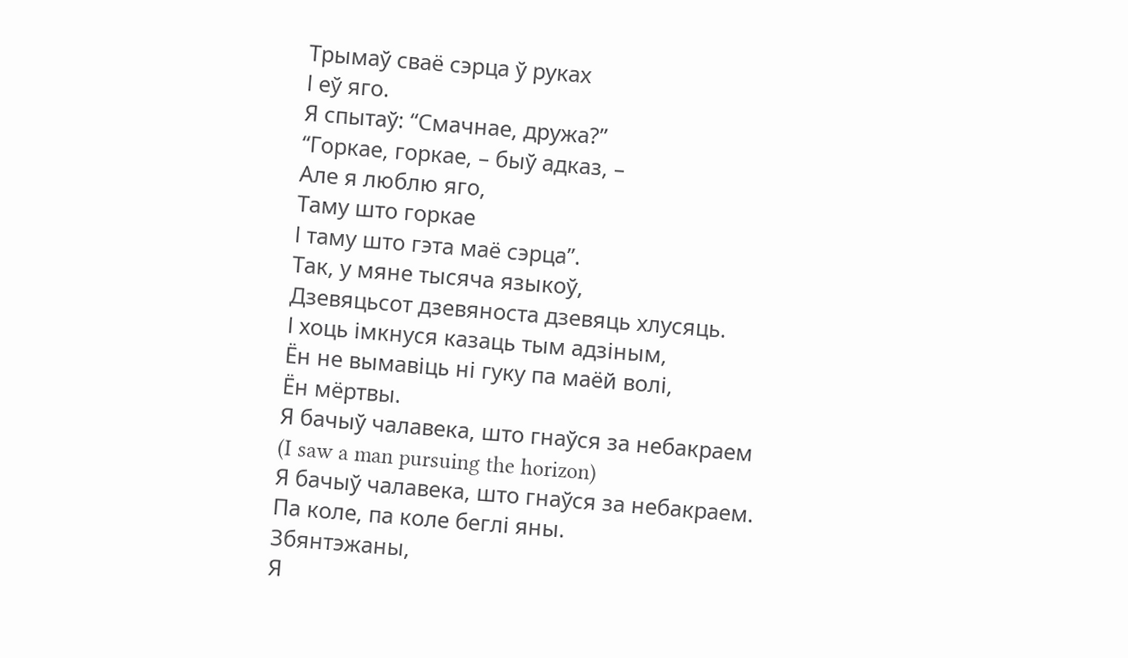Трымаў сваё сэрца ў руках
І еў яго.
Я спытаў: “Смачнае, дружа?”
“Горкае, горкае, – быў адказ, –
Але я люблю яго,
Таму што горкае
І таму што гэта маё сэрца”.
Так, у мяне тысяча языкоў,
Дзевяцьсот дзевяноста дзевяць хлусяць.
І хоць імкнуся казаць тым адзіным,
Ён не вымавіць ні гуку па маёй волі,
Ён мёртвы.
Я бачыў чалавека, што гнаўся за небакраем
(I saw a man pursuing the horizon)
Я бачыў чалавека, што гнаўся за небакраем.
Па коле, па коле беглі яны.
Збянтэжаны,
Я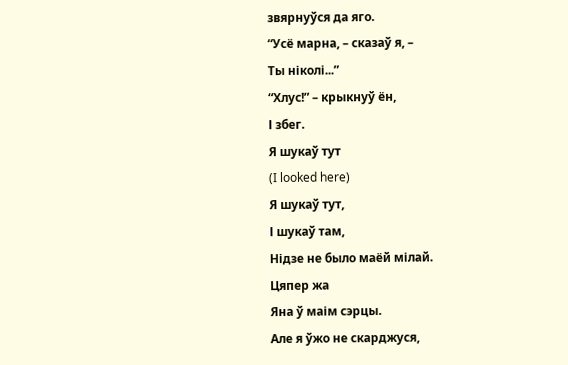звярнуўся да яго.
“Усё марна, – сказаў я, –
Ты ніколі...”
“Хлус!” – крыкнуў ён,
І збег.
Я шукаў тут
(I looked here)
Я шукаў тут,
І шукаў там,
Нідзе не было маёй мілай.
Цяпер жа
Яна ў маім сэрцы.
Але я ўжо не скарджуся,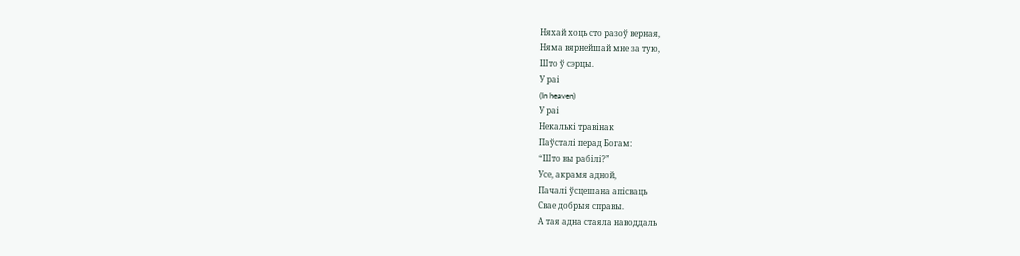Няхай хоць сто разоў верная,
Няма вярнейшай мне за тую,
Што ў сэрцы.
У раі
(In heaven)
У раі
Некалькі травінак
Паўсталі перад Богам:
“Што вы рабілі?”
Усе, акрамя адной,
Пачалі ўсцешана апісваць
Свае добрыя справы.
А тая адна стаяла наводдаль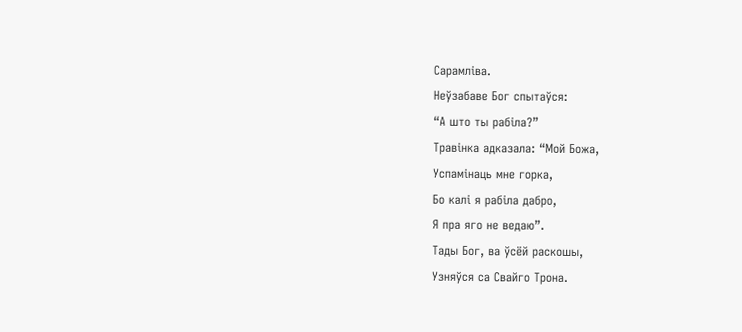Сарамліва.
Неўзабаве Бог спытаўся:
“А што ты рабіла?”
Травінка адказала: “Мой Божа,
Успамінаць мне горка,
Бо калі я рабіла дабро,
Я пра яго не ведаю”.
Тады Бог, ва ўсёй раскошы,
Узняўся са Свайго Трона.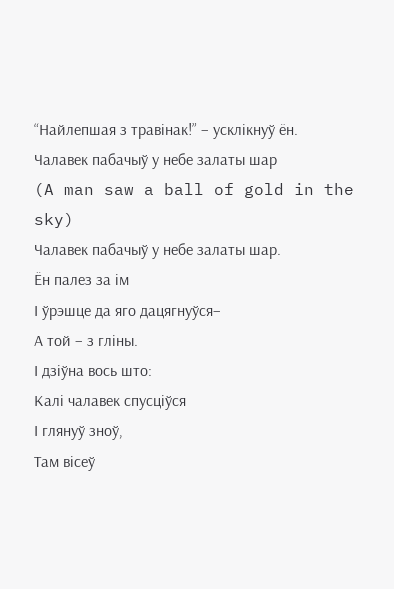“Найлепшая з травінак!” – усклікнуў ён.
Чалавек пабачыў у небе залаты шар
(A man saw a ball of gold in the sky)
Чалавек пабачыў у небе залаты шар.
Ён палез за ім
І ўрэшце да яго дацягнуўся–
А той – з гліны.
І дзіўна вось што:
Калі чалавек спусціўся
І глянуў зноў,
Там вісеў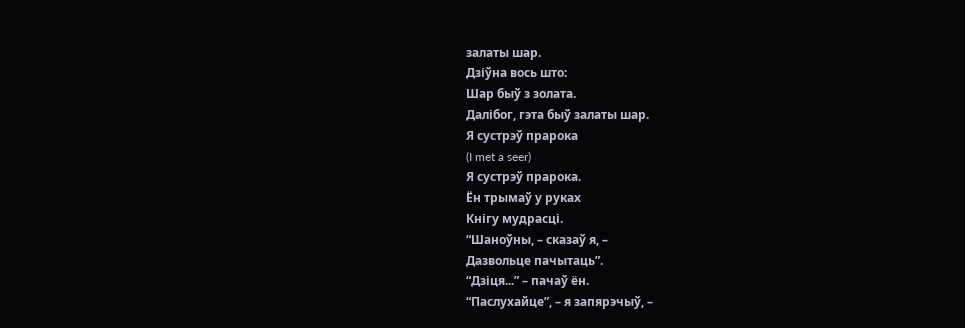залаты шар.
Дзіўна вось што:
Шар быў з золата.
Далібог, гэта быў залаты шар.
Я сустрэў прарока
(I met a seer)
Я сустрэў прарока.
Ён трымаў у руках
Кнігу мудрасці.
“Шаноўны, – сказаў я, –
Дазвольце пачытаць”.
“Дзіця...” – пачаў ён.
“Паслухайце”, – я запярэчыў, –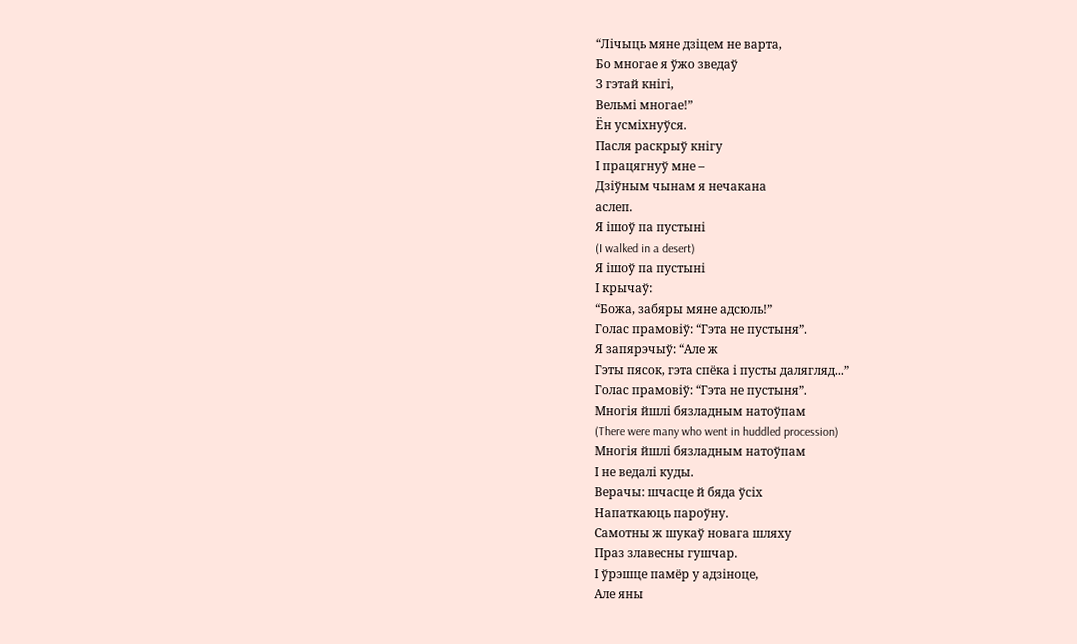“Лічыць мяне дзіцем не варта,
Бо многае я ўжо зведаў
З гэтай кнігі,
Вельмі многае!”
Ён усміхнуўся.
Пасля раскрыў кнігу
І працягнуў мне –
Дзіўным чынам я нечакана
аслеп.
Я ішоў па пустыні
(I walked in a desert)
Я ішоў па пустыні
І крычаў:
“Божа, забяры мяне адсюль!”
Голас прамовіў: “Гэта не пустыня”.
Я запярэчыў: “Але ж
Гэты пясок, гэта спёка і пусты далягляд...”
Голас прамовіў: “Гэта не пустыня”.
Многія йшлі бязладным натоўпам
(There were many who went in huddled procession)
Многія йшлі бязладным натоўпам
І не ведалі куды.
Верачы: шчасце й бяда ўсіх
Напаткаюць пароўну.
Самотны ж шукаў новага шляху
Праз злавесны гушчар.
І ўрэшце памёр у адзіноце,
Але яны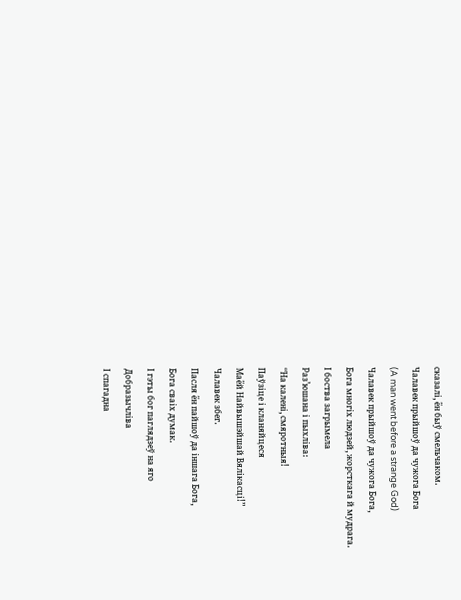сказалі, ён быў смельчаком.
Чалавек прыйшоў да чужога Бога
(A man went before a strange God)
Чалавек прыйшоў да чужога Бога,
Бога многіх людзей, жорсткага й мудрага.
І боства загрымела
Раз’юшана і пыхліва:
“На калені, смяротныя!
Паўзіце і кланяйцеся
Маёй Найвышэйшай Вялікасці!”
Чалавек збег.
Пасля ён пайшоў да іншага Бога,
Бога сваіх думак.
І гэты бог паглядзеў на яго
Добразычліва
І спагадна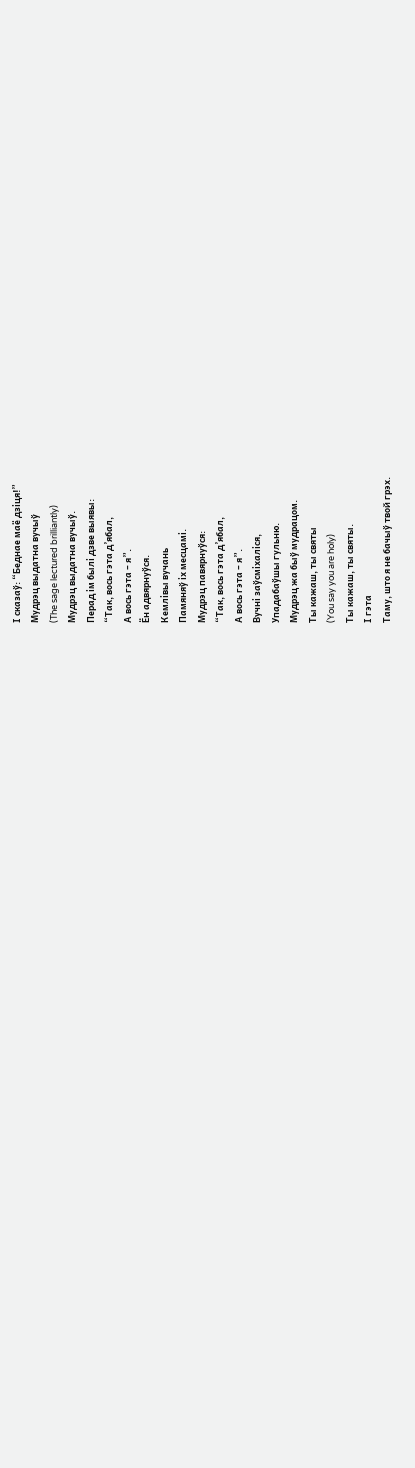І сказаў: “Беднае маё дзіця!”
Мудрэц выдатна вучыў
(The sage lectured brilliantly)
Мудрэц выдатна вучыў.
Перад ім былі дзве выявы:
“Так, вось гэта д’ябал,
А вось гэта – я”.
Ён адвярнуўся.
Кемлівы вучань
Памяняў іх месцамі.
Мудрэц павярнуўся:
“Так, вось гэта д’ябал,
А вось гэта – я”.
Вучні заўсміхаліся,
Упадабаўшы гульню.
Мудрэц жа быў мудрацом.
Ты кажаш, ты святы
(You say you are holy)
Ты кажаш, ты святы.
І гэта
Таму, што я не бачыў твой грэх.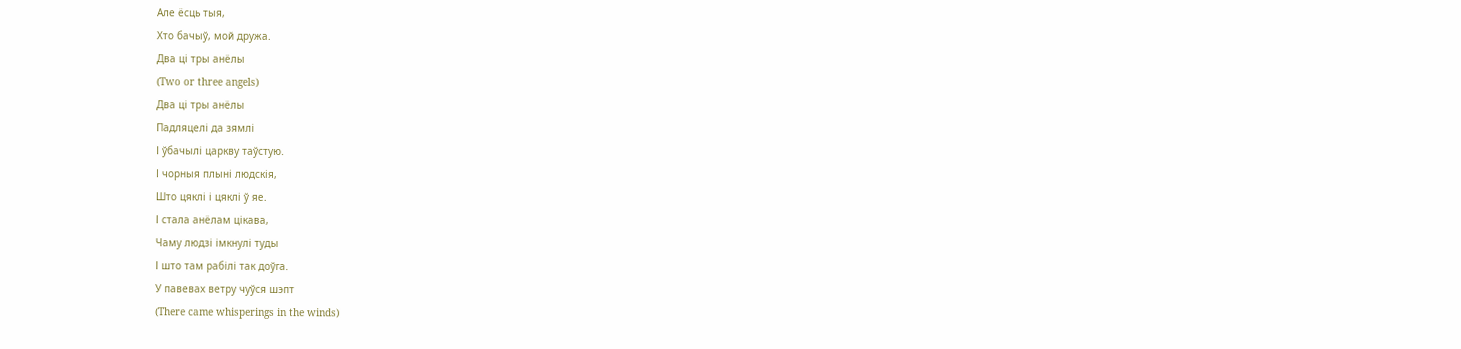Але ёсць тыя,
Хто бачыў, мой дружа.
Два ці тры анёлы
(Two or three angels)
Два ці тры анёлы
Падляцелі да зямлі
І ўбачылі царкву таўстую.
І чорныя плыні людскія,
Што цяклі і цяклі ў яе.
І стала анёлам цікава,
Чаму людзі імкнулі туды
І што там рабілі так доўга.
У павевах ветру чуўся шэпт
(There came whisperings in the winds)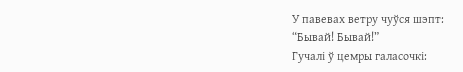У павевах ветру чуўся шэпт:
“Бывай! Бывай!”
Гучалі ў цемры галасочкі: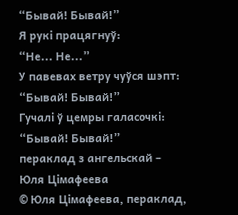“Бывай! Бывай!”
Я рукі працягнуў:
“Не... Не...”
У павевах ветру чуўся шэпт:
“Бывай! Бывай!”
Гучалі ў цемры галасочкі:
“Бывай! Бывай!”
пераклад з ангельскай –
Юля Цімафеева
© Юля Цімафеева, пераклад,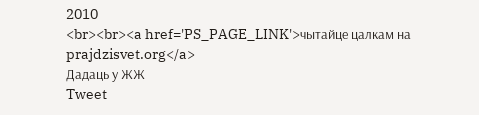2010
<br><br><a href='PS_PAGE_LINK'>чытайце цалкам на prajdzisvet.org</a>
Дадаць у ЖЖ
Tweet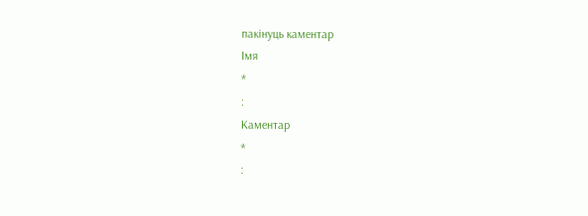пакінуць каментар
Імя
*
:
Каментар
*
: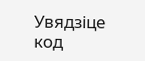Увядзіце код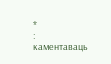*
:
каментаваць